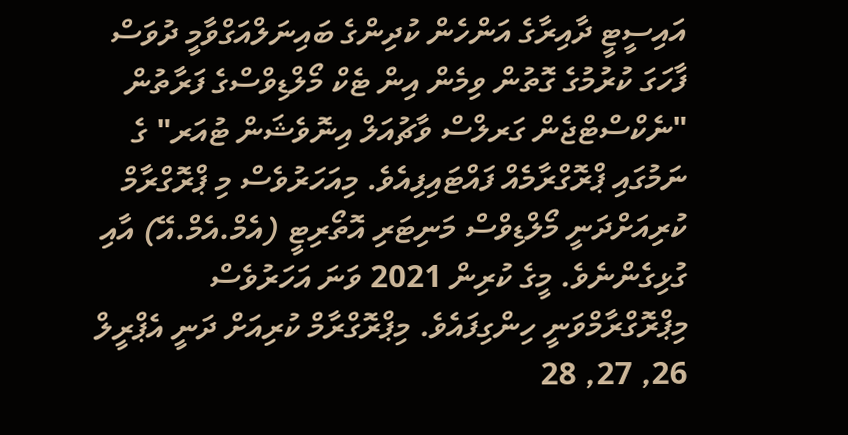އައިސީޓީ ދާއިރާގެ އަންހެން ކުދިންގެ ބައިނަލްއަގްވާމީ ދުވަސް ފާހަގަ ކުރުމުގެ ގޮތުން ވިމެން އިން ޓެކް މޯލްޑިވްސްގެ ފަރާތުން "ނެކްސްޓްޖެން ގަރލްސް ވާޗުއަލް އިނޮވެޝަން ޓުއަރ" ގެ ނަމުގައި ޕްރޮގްރާމެއް ފައްޓައިފިއެވެ. މިއަހަރުވެސް މި ޕްރޮގްރާމް ކުރިއަށްދަނީ މޯލްޑިވްސް މަނިޓަރި އޮތޯރިޓީ (އެމް.އެމް.އޭ) އާއި ގުޅިގެންނެވެ. މީގެ ކުރިން 2021 ވަނަ އަހަރުވެސް މިޕްރޮގްރާމްވަނީ ހިންގިފައެވެ. މިޕްރޮގްރާމް ކުރިއަށް ދަނީ އެޕްރީލް 26, 27, 28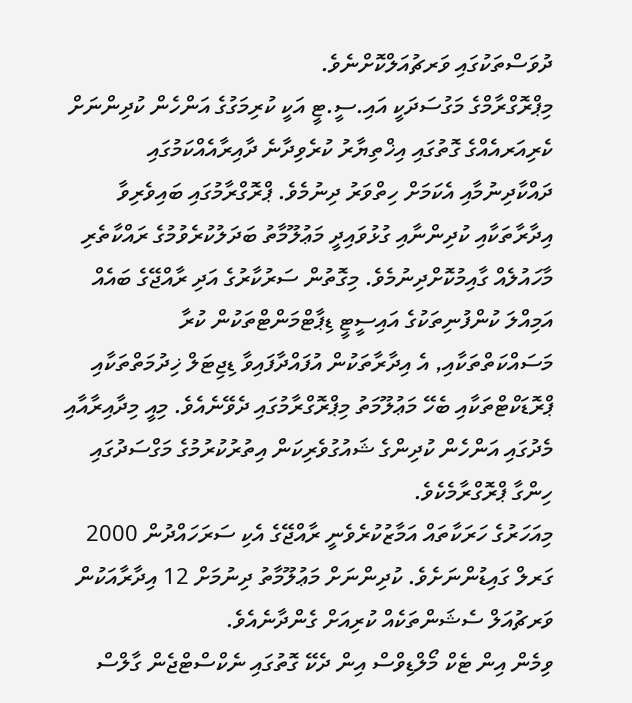ދުވަސްތަކުގައި ވަރޗުއަލްކޮށްނެވެ.
މިޕްރޮގްރާމްގެ މަގުސަދަކީ އައި.ސީ.ޓީ އަކީ ކުރިމަގުގެ އަންހެން ކުދިންނަށް ކެރިއަރއެއްގެ ގޮތުގައި އިޚްތިޔާރު ކުރެވިދާނެ ދާއިރާއެއްކަމުގައި ދައްކާދިނުމާއި އެކަމަށް ހިތްވަރު ދިނުމެވެ. ޕްރޮގްރާމުގައި ބައިވެރިވާ އިދާރާތަކާއި ކުދިންނާއި ގުޅުވައިދީ މަޢުލޫމާތު ބަދަލުކުރެވުމުގެ ރައްކާތެރި މާހައުލެއް ގާއިމުކޮށްދިނުމެވެ. މިގޮތުން ސަރުކާރުގެ އަދި ރާއްޖޭގެ ބައެއް އަމިއްލަ ކުންފުނިތަކުގެ އައިސީޓީ ޑިޕާޓްމަންޓްތަކުން ކުރާ މަސައްކަތްތަކާއި, އެ އިދާރާތަކުން އުފައްދާފައިވާ ޑިޖިޓަލް ޚިދުމަތްތަކާއި ޕްރޮޑަކްޓްތަކާއި ބެހޭ މަޢުލޫމަތު މިޕްރޮގްރާމުގައި ދެވޭނެއެވެ. މިއީ މިދާއިރާއާއި މެދުގައި އަންހެން ކުދިންގެ ޝައުގުވެރިކަން އިތުރުކުރުމުގެ މަގްސަދުގައި ހިންގާ ޕްރޮގްރާމެކެވެ.
މިއަހަރުގެ ހަރަކާތައް އަމާޒުކުރެވެނީ ރާއްޖޭގެ އެކި ސަރަހައްދުން 2000 ގަރލް ގައިޑުންނަށެވެ. ކުދިންނަށް މަޢުލޫމާތު ދިނުމަށް 12 އިދާރާއަކުން ވަރޗުއަލް ސެޝަންތަކެއް ކުރިއަށް ގެންދާނެއެވެ.
ވިމެން އިން ޓެކް މޯލްޑިވްސް އިން ދެކޭ ގޮތުގައި ނެކްސްޓްޖެން ގާލްސް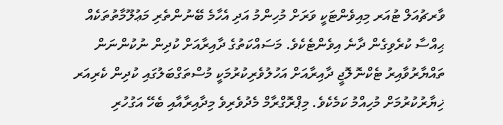ވާރޗުއަލް ޓުއަރ މިއިވެންޓަކީ ވަރަށް މުހިންމު އަދި އެހާމެ ބޭނުންތެރި މަޢުލޫމާތުތަކެއް ޙިއްސާ ކުރެވިގެން ދާނެ އިވެންޓެކެވެ. މަސައްކަތުގެ ދާއިރާއަށް ކުދިން ނުކުންނަން ތައްޔާރުވާއިރު ޓެކްނޮލޮޖީ ދާއިރާއަށް އަހުލުވެރިކުރުމަކީ މުސްތަގްބަލުގައި ކުދިން ކެރިއަރ ޚިޔާރުކުރުމަށް މުހިއްމު ކަމެކެވެ. މިޕްރޮގްރާމް މެދުވެރިވެ މިދާއިރާއާއި ބެހޭ އަގުހުރި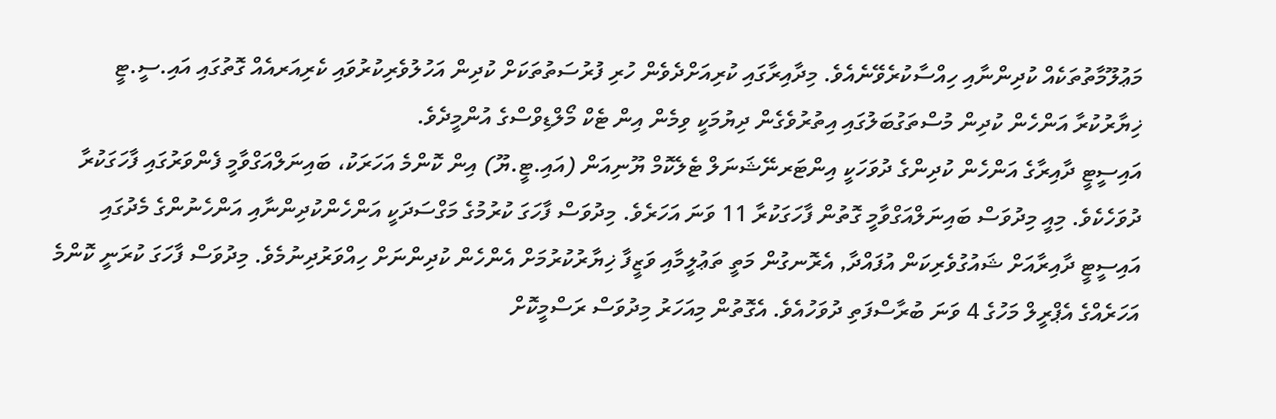މަޢުލޫމާތުތަކެއް ކުދިންނާއި ހިއްސާކުރެވޭނެއެވެ. މިދާއިރާގައި ކުރިއަށްދެވެން ހުރި ފުރުސަތުތަކަށް ކުދިން އަހުލުވެރިކުރުވައި ކެރިއަރއެއް ގޮތުގައި އައި.ސީ.ޓީ ޚިޔާރުކުރާ އަންހެން ކުދިން މުސްތަގުބަލުގައި އިތުރުވެގެން ދިޔުމަކީ ވިމެން އިން ޓެކް މޯލްޑިވްސްގެ އުންމީދެވެ.
އައިސީޓީ ދާއިރާގެ އަންހެން ކުދިންގެ ދުވަހަކީ އިންޓަރނޭޝަނަލް ޓެލެކޮމް ޔޫނިއަން (އައި.ޓީ.ޔޫ) އިން ކޮންމެ އަހަރަކު، ބައިނަލްއަގްވާމީ ފެންވަރުގައި ފާހަގަކުރާ ދުވަހެކެވެ. މިއީ މިދުވަސް ބައިނަލްއަގްވާމީ ގޮތުން ފާހަގަކުރާ 11 ވަނަ އަހަރެވެ. މިދުވަސް ފާހަގަ ކުރުމުގެ މަގްސަދަކީ އަންހެންކުދިންނާއި އަންހެނުންގެ މެދުގައި އައިސީޓީ ދާއިރާއަށް ޝައުގުވެރިކަން އުފައްދާ, އެރޮނގުން މަތީ ތަޢުލީމާއި ވަޒީފާ ޚިޔާރުކުރުމަށް އެންހެން ކުދިންނަށް ހިއްވަރުދިނުމެވެ. މިދުވަސް ފާހަގަ ކުރަނީ ކޮންމެ އަހަރެއްގެ އެޕްރީލް މަހުގެ 4 ވަނަ ބުރާސްފަތި ދުވަހުއެވެ. އެގޮތުން މިއަހަރު މިދުވަސް ރަސްމީކޮށް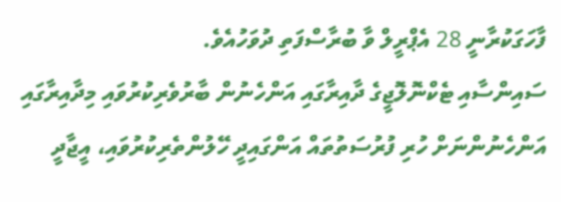ފާހަގަކުރާނީ 28 އެޕްރީލް ވާ ބުރާސްފަތި ދުވަހުއެވެ.
ސައިންސާއި ޓެކްނޮލޮޖީގެ ދާއިރާގައި އަންހެނުން ބާރުވެރިކުރުވައި މިދާއިރާގައި އަންހެނުންނަށް ހުރި ފުރުސަތުތައް އަންގައިދީ ހޭލުންތެރިކުރުވައި، އީޖާދީ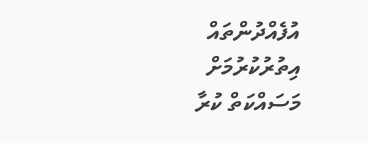އުފެއްދުންތައް އިތުރުކުރުމަށް މަސައްކަތް ކުރާ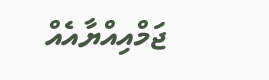ޖަމްއިއްޔާއެއް